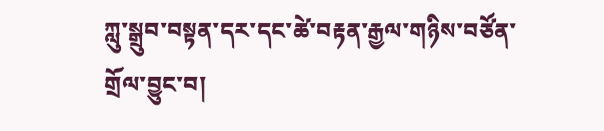ཀླུ་སྒྲུབ་བསྟན་དར་དང་ཚེ་བརྟན་རྒྱལ་གཉིས་བཙོན་གྲོལ་བྱུང་བ།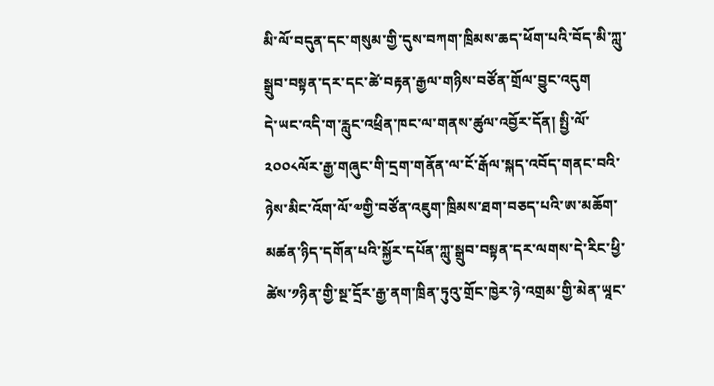མི་ལོ་བདུན་དང་གསུམ་གྱི་དུས་བཀག་ཁྲིམས་ཆད་ཕོག་པའི་བོད་མི་ཀླུ་སྒྲུབ་བསྟན་དར་དང་ཚེ་བརྟན་རྒྱལ་གཉིས་བཙོན་གྲོལ་བྱུང་འདུག
དེ་ཡང་འདི་ག་རླུང་འཕྲིན་ཁང་ལ་གནས་ཚུལ་འབྱོར་དོན། སྤྱི་ལོ་༢༠༠༨ལོར་རྒྱ་གཞུང་གི་དྲག་གནོན་ལ་ངོ་རྒོལ་སྐད་འབོད་གནང་བའི་ཉེས་མིང་འོག་ལོ་༧གྱི་བཙོན་འཇུག་ཁྲིམས་ཐག་བཅད་པའི་ཨ་མཆོག་མཚན་ཉིད་དགོན་པའི་སྐྱོར་དཔོན་ཀླུ་སྒྲུབ་བསྟན་དར་ལགས་དེ་རིང་ཕྱི་ཚེས་༡ཉིན་གྱི་སྔ་དྲོར་རྒྱ་ནག་ཁྲིན་ཏུའུ་གྲོང་ཁྱེར་ཉེ་འགྲམ་གྱི་མེན་ཡཱང་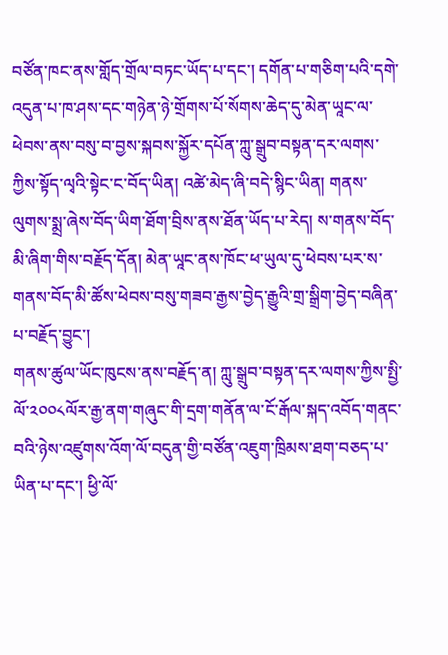བཙོན་ཁང་ནས་གློད་གྲོལ་བཏང་ཡོད་པ་དང་། དགོན་པ་གཅིག་པའི་དགེ་འདུན་པ་ཁ་ཤས་དང་གཉེན་ཉེ་གྲོགས་པོ་སོགས་ཆེད་དུ་མེན་ཡཱང་ལ་ཕེབས་ནས་བསུ་བ་བྱས་སྐབས་སྐྱོར་དཔོན་ཀླུ་སྒྲུབ་བསྟན་དར་ལགས་ཀྱིས་སྟོད་ལྭའི་སྟེང་ང་བོད་ཡིན། འཚེ་མེད་ཞི་བདེ་སྙིང་ཡིན། གནས་ལུགས་སྨྲ་ཞེས་བོད་ཡིག་ཐོག་བྲིས་ནས་ཐོན་ཡོད་པ་རེད། ས་གནས་བོད་མི་ཞིག་གིས་བརྗོད་དོན། མེན་ཡཱང་ནས་ཁོང་ཕ་ཡུལ་དུ་ཕེབས་པར་ས་གནས་བོད་མི་ཚོས་ཕེབས་བསུ་གཟབ་རྒྱས་བྱེད་རྒྱུའི་གྲ་སྒྲིག་བྱེད་བཞིན་པ་བརྗོད་བྱུང་།
གནས་ཚུལ་ཡོང་ཁུངས་ནས་བརྗོད་ན། ཀླུ་སྒྲུབ་བསྟན་དར་ལགས་ཀྱིས་སྤྱི་ལོ་༢༠༠༨ལོར་རྒྱ་ནག་གཞུང་གི་དྲག་གནོན་ལ་ངོ་རྒོལ་སྐད་འབོད་གནང་བའི་ཉེས་འཛུགས་འོག་ལོ་བདུན་གྱི་བཙོན་འཇུག་ཁྲིམས་ཐག་བཅད་པ་ཡིན་པ་དང་། ཕྱི་ལོ་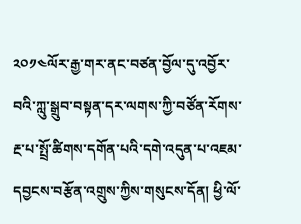༢༠༡༤ལོར་རྒྱ་གར་ནང་བཙན་བྱོལ་དུ་འབྱོར་བའི་ཀླུ་སྒྲུབ་བསྟན་དར་ལགས་ཀྱི་བཙོན་རོགས་རྔ་པ་སྤྲོ་ཚིགས་དགོན་པའི་དགེ་འདུན་པ་འཇམ་དབྱངས་བརྩོན་འགྲུས་ཀྱིས་གསུངས་དོན། ཕྱི་ལོ་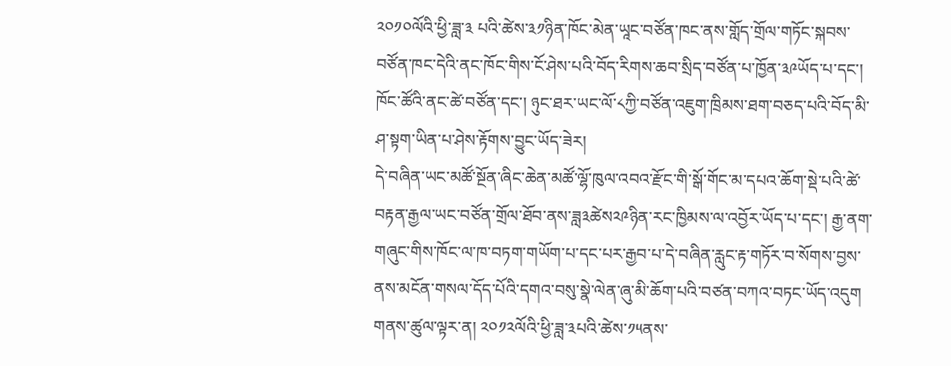༢༠༡༠ལོའི་ཕྱི་ཟླ་༣ པའི་ཚེས་༣༡ཉིན་ཁོང་མེན་ཡཱང་བཙོན་ཁང་ནས་གློད་གྲོལ་གཏོང་སྐབས་བཙོན་ཁང་དེའི་ནང་ཁོང་གིས་ངོ་ཤེས་པའི་བོད་རིགས་ཆབ་སྲིད་བཙོན་པ་ཁྱོན་༣༩ཡོད་པ་དང་། ཁོང་ཚོའི་ནང་ཚེ་བཙོན་དང་། ཉུང་ཐར་ཡང་ལོ་༨ཀྱི་བཙོན་འཇུག་ཁྲིམས་ཐག་བཅད་པའི་བོད་མི་ཤ་སྟག་ཡིན་པ་ཤེས་རྟོགས་བྱུང་ཡོད་ཟེར།
དེ་བཞིན་ཡང་མཚོ་སྔོན་ཞིང་ཆེན་མཚོ་ལྷོ་ཁུལ་འབའ་རྫོང་གི་སྒོ་གོང་མ་དཔའ་ཆོག་སྡེ་པའི་ཚེ་བརྟན་རྒྱལ་ཡང་བཙོན་གྲོལ་ཐོབ་ནས་ཟླ༣ཚེས༢༩ཉིན་རང་ཁྱིམས་ལ་འབྱོར་ཡོད་པ་དང་། རྒྱ་ནག་གཞུང་གིས་ཁོང་ལ་ཁ་བཏག་གཡོག་པ་དང་པར་རྒྱབ་པ་དེ་བཞིན་རླུང་རྟ་གཏོར་བ་སོགས་བྱས་ནས་མངོན་གསལ་དོད་པོའི་དགའ་བསུ་སྣེ་ལེན་ཞུ་མི་ཆོག་པའི་བཙན་བཀའ་བཏང་ཡོད་འདུག གནས་ཚུལ་ལྟར་ན། ༢༠༡༢ལོའི་ཕྱི་ཟླ་༣པའི་ཚེས་༡༥ནས་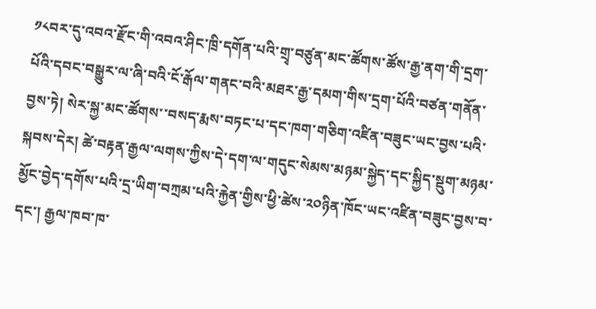༡༨བར་དུ་འབའ་རྫོང་གི་འབའ་ཤིང་ཁྲི་དགོན་པའི་གྲྭ་བཙུན་མང་ཚོགས་ཚོས་རྒྱ་ནག་གི་དྲག་པོའི་དབང་བསྒྱུར་ལ་ཞི་བའི་ངོ་རྒོལ་གནང་བའི་མཐར་རྒྱ་དམག་གིས་དྲག་པོའི་བཙན་གནོན་བྱས་ཏེ། སེར་སྐྱ་མང་ཚོགས་་བསད་རྨས་བཏང་པ་དང་ཁག་གཅིག་འཛིན་བཟུང་ཡང་བྱས་པའི་སྐབས་དེར། ཚེ་བརྟན་རྒྱལ་ལགས་ཀྱིས་དེ་དག་ལ་གདུང་སེམས་མཉམ་སྐྱེད་དང་སྐྱིད་སྡུག་མཉམ་མྱོང་བྱེད་དགོས་པའི་དྲ་ཡིག་བཀྲམ་པའི་རྐྱེན་གྱིས་ཕྱི་ཚེས་༢༠ཉིན་ཁོང་ཡང་འཛིན་བཟུང་བྱས་བ་དང་། རྒྱལ་ཁབ་ཁ་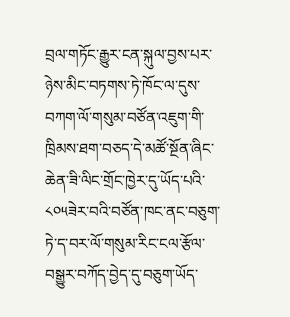བྲལ་གཏོང་རྒྱུར་ངན་སྐུལ་བྱས་པར་ཉེས་མིང་བཏགས་ཏེ་ཁོང་ལ་དུས་བཀག་ལོ་གསུམ་བཙོན་འཇུག་གི་ཁྲིམས་ཐག་བཅད་དེ་མཚོ་སྔོན་ཞིང་ཆེན་ཟི་ལིང་གྲོང་ཁྱེར་དུ་ཡོད་པའི་༨༠༥ཟེར་བའི་བཙོན་ཁང་ནང་བཅུག་ཏེ་ད་བར་ལོ་གསུམ་རིང་ངལ་རྩོལ་བསྒྱུར་བཀོད་བྱེད་དུ་བཅུག་ཡོད་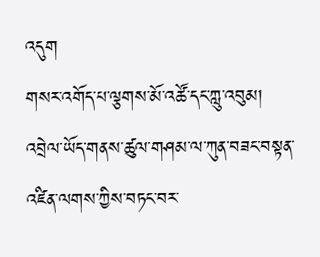འདུག
གསར་འགོད་པ་ལྕགས་མོ་འཚོ་དང་ཀླུ་འབུམ།
འབྲེལ་ཡོད་གནས་ཚུལ་གཤམ་ལ་ཀུན་བཟང་བསྟན་འཛིན་ལགས་ཀྱིས་བཏང་བར་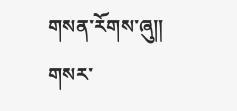གསན་རོགས་ཞུ༎
གསར་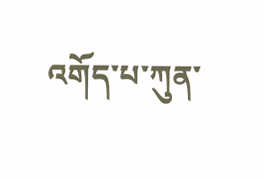འགོད་པ་ཀུན་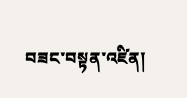བཟང་བསྟན་འཛིན།